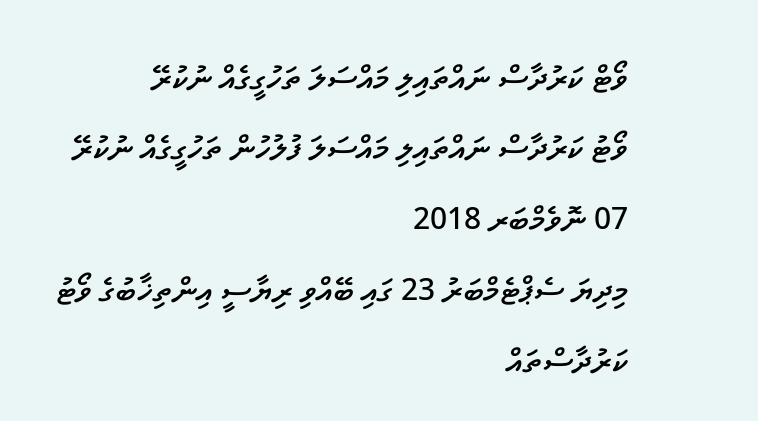ވޯޓް ކަރުދާސް ނައްތައިލި މައްސަލަ ތަހުގީގެއް ނުކުރޭ
ވޯޓު ކަރުދާސް ނައްތައިލި މައްސަލަ ފުލުހުން ތަހުގީގެއް ނުކުރޭ
07 ނޮވެމްބަރ 2018
މިދިޔަ ސެޕްޓެމްބަރު 23 ގައި ބޭއްވި ރިޔާސީ އިންތިޚާބުގެ ވޯޓު ކަރުދާސްތައް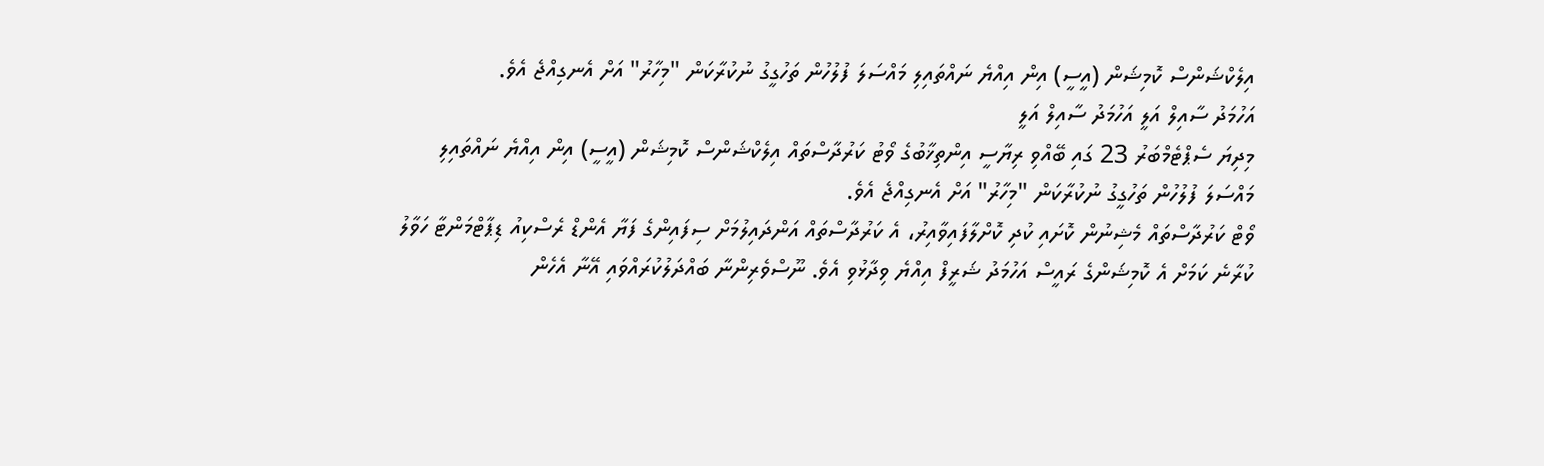އިލެކްޝަންސް ކޮމިޝަން (އީސީ) އިން އިއްޔެ ނައްތައިލި މައްސަލަ ފުލުހުން ތަހުގީގު ނުކުރާކަން "މިހާރު" އަށް އެނގިއްޖެ އެވެ.
އަހުމަދު ސާއިލް އަލީ އަހުމަދު ސާއިލް އަލީ
މިދިޔަ ސެޕްޓެމްބަރު 23 ގައި ބޭއްވި ރިޔާސީ އިންތިޚާބުގެ ވޯޓު ކަރުދާސްތައް އިލެކްޝަންސް ކޮމިޝަން (އީސީ) އިން އިއްޔެ ނައްތައިލި މައްސަލަ ފުލުހުން ތަހުގީގު ނުކުރާކަން "މިހާރު" އަށް އެނގިއްޖެ އެވެ.
ވޯޓް ކަރުދާސްތައް މެޝިނުން ކޮށައި ކުދި ކޮށްލާފައިވާއިރު، އެ ކަރުދާސްތައް އަންދައިލުމަށް ސިފައިންގެ ފަޔާ އެންޑް ރެސްކިއު ޑިޕާޓްމަންޓާ ހަވާލު ކުރާނެ ކަމަށް އެ ކޮމިޝަންގެ ރައީސް އަހުމަދު ޝަރީފް އިއްޔެ ވިދާޅުވި އެވެ. ނޫސްވެރިންނާ ބައްދަލުކުރައްވައި އޭނާ އެހެން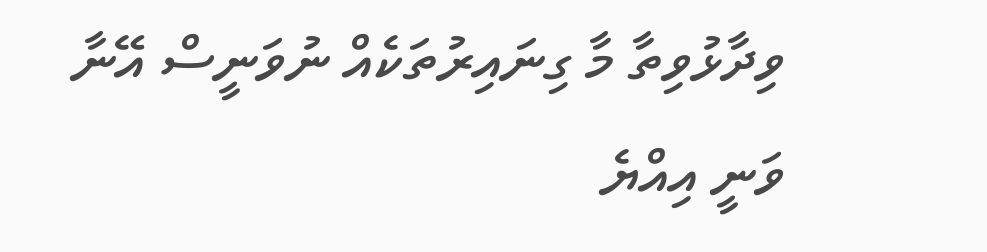ވިދާޅުވިތާ މާ ގިނައިރުތަކެއް ނުވަނީސް އޭނާ ވަނީ އިއްޔެ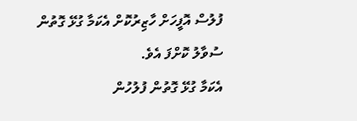ފުލުސް އޮފީހަށް ހާޒިރުކޮށް އެކަމާ ގުޅޭ ގޮތުން ސުވާލު ކޮށްފަ އެވެ.
އެކަމާ ގުޅޭ ގޮތުން ފުލުހުން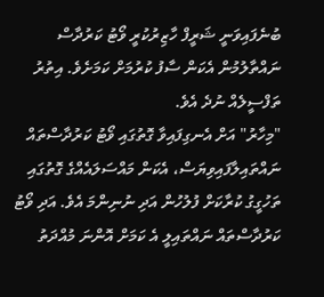ބުނެފައިވަނީ ޝަރީފް ހާޒިރުކުރީ ވޯޓު ކަރުދާސް ނައްތާލުމުން އެކަން ސާފު ކުރުމަށް ކަމަށެވެ. އިތުރު ތަފްސީލެއް ނުދެ އެވެ.
"މިހާރު" އަށް އެނގިފައިވާ ގޮތުގައި ވޯޓު ކަރުދާސްތައް ނައްތައިލާފައިވިޔަސް، އެކަން މައްސަލައެއްގެ ގޮތުގައި ތަހުގީގު ކުރާކަށް ފުލުހުން އަދި ނުނިންމަ އެވެ. އަދި ވޯޓު ކަރުދާސްތައް ނައްތައިލީ އެ ކަމަށް އޮންނަ މުއްދަތު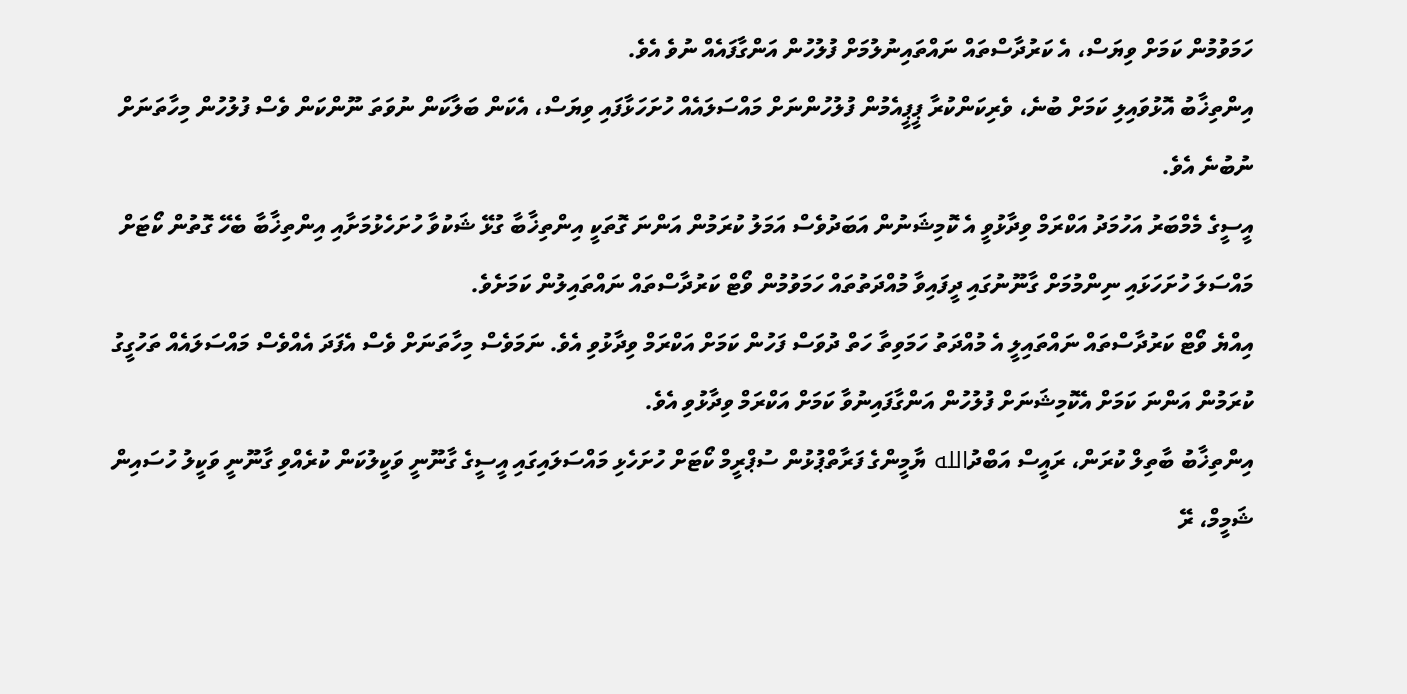ހަމަވުމުން ކަމަށް ވިޔަސް، އެ ކަރުދާސްތައް ނައްތައިނުލުމަށް ފުލުހުން އަންގާފައެއް ނުވެ އެވެ.
އިންތިޚާބު އޮޅުވައިލި ކަމަށް ބުނެ، ވެރިކަންކުރާ ޕީޕީއެމުން ފުލުހުންނަށް މައްސަލައެއް ހުށަހަޅާފައި ވިޔަސް، އެކަން ބަލާކަން ނުވަތަ ނޫންކަން ވެސް ފުލުހުން މިހާތަނަށް ނުބުނެ އެވެ.
އީސީގެ މެމްބަރު އަހުމަދު އަކްރަމް ވިދާޅުވީ އެ ކޮމިޝަނުން އަބަދުވެސް އަމަލު ކުރަމުން އަންނަ ގޮތަކީ އިންތިޚާބާ ގުޅޭ ޝަކުވާ ހުށަހެޅުމަށާއި އިންތިޚާބާ ބެހޭ ގޮތުން ކޯޓަށް މައްސަލަ ހުށަހަޅައި ނިންމުމަށް ގާނޫނުގައި ދީފައިވާ މުއްދަތުތައް ހަމަވުމުން ވޯޓް ކަރުދާސްތައް ނައްތައިލުން ކަމަށެވެ.
އިއްޔެ ވޯޓް ކަރުދާސްތައް ނައްތައިލީ އެ މުއްދަތު ހަމަވިތާ ހަތް ދުވަސް ފަހުން ކަމަށް އަކްރަމް ވިދާޅުވި އެވެ. ނަމަވެސް މިހާތަނަށް ވެސް އެފަދަ އެއްވެސް މައްސަލައެއް ތަހުގީގު ކުރަމުން އަންނަ ކަމަށް އެކޮމިޝަނަށް ފުލުހުން އަންގާފައިނުވާ ކަމަށް އަކްރަމް ވިދާޅުވި އެވެ.
އިންތިޚާބު ބާތިލް ކުރަން، ރައީސް އަބްދުالله ޔާމީންގެ ފަރާތްޕުޅުން ސުޕްރީމް ކޯޓަށް ހުށަހެޅި މައްސަލައިގައި އީސީގެ ގާނޫނީ ވަކީލުކަން ކުރެއްވި ގާނޫނީ ވަކީލު ހުސައިން ޝަމީމް، ރޭ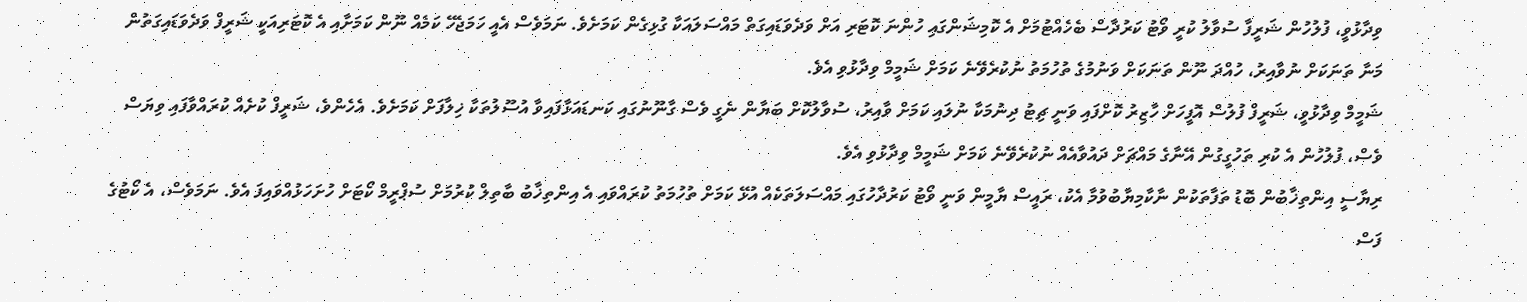ވިދާޅުވީ، ފުލުހުން ޝަރީފާ ސުވާލު ކުރީ ވޯޓު ކަރުދާސް ބެހެއްޓުމަށް އެ ކޮމިޝަންގައި ހުންނަ ކޮޓަރި އަށް ވަދެވަޑައިގަތް މައްސަލައަކާ ގުޅިގެން ކަމަށެވެ. ނަމަވެސް އެއީ ހަމަޖެހޭ ކަމެއް ނޫން ކަމަށާއި އެ ކޮޓަރިއަކީ ޝަރީފް ވަދެވަޑައިގަތުން މަނާ ތަނަކަށް ނުވާއިރު، ހުއްދަ ނޫން ތަނަކަށް ވަނުމުގެ ތުހުމަތު ނުކުރެވޭނެ ކަމަށް ޝަމީމް ވިދާޅުވި އެވެ.
ޝަމީމް ވިދާޅުވީ، ޝަރީފް ފުލުސް އޮފީހަށް ހާޒިރު ކޮށްފައި ވަނީ ޗިޓު ދިނުމަކާ ނުލައި ކަމަށް ވާއިރު، ސުވާލުކޮށް ބަޔާން ނެގީ ވެސް ގާނޫނުގައި ކަނޑައަޅާފައިވާ އުސޫލުތަކާ ޚިލާފަށް ކަމަށެވެ. އެހެންވެ، ޝަރީފް ކުށެއް ކުރައްވާފައި ވިޔަސް ވެސް، ފުލުހުން އެ ކުރި ތަހުގީގުން އޭނާގެ މައްޗަށް ދައުވާއެއް ނުކުރެވޭނެ ކަމަށް ޝަމީމް ވިދާޅުވި އެވެ.
ރިޔާސީ އިންތިޚާބުން ބޮޑު ތަފާތަކުން ނާކާމިޔާބުވުމާ އެކު، ރައީސް ޔާމީން ވަނީ ވޯޓު ކަރުދާހުގައި މައްސަލަތަކެއް އުޅޭ ކަމަށް ތުހުމަތު ކުރައްވައި އެ އިންތިޚާބު ބާތިލް ކުރުމަށް ސުޕްރީމް ކޯޓަށް ހުށަހަޅުއްވައިފަ އެވެ. ނަމަވެސް، އެ ކޯޓުގެ ފަސް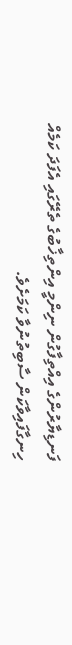ފަނޑިޔާރުންގެ އިއްތިފާގުން ނިންމީ އިންތިޚާބުގެ ތެރޭގައި އެފަދަ ކަމެއް ހިނގާފައިވާކަން ސާބިތުނުވާ ކަމަށެވެ.